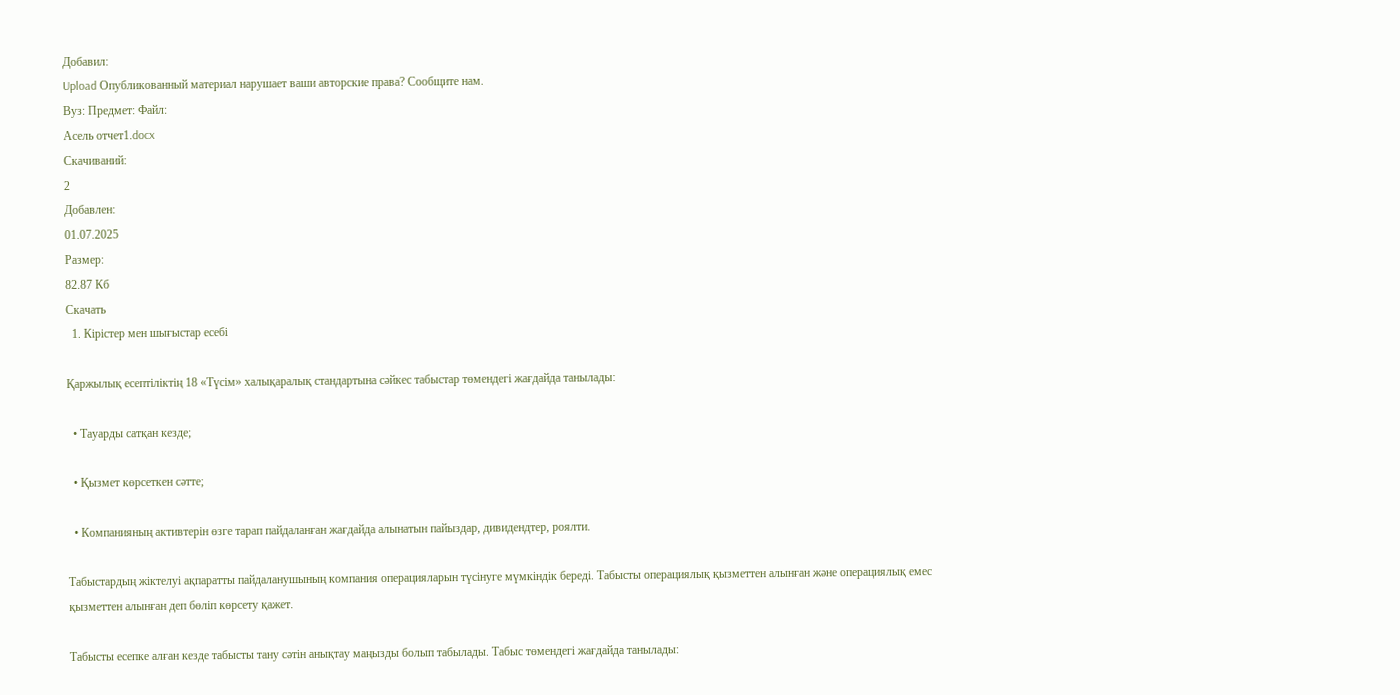Добавил:
Upload Опубликованный материал нарушает ваши авторские права? Сообщите нам.
Вуз: Предмет: Файл:
Асель отчет1.docx
Скачиваний:
2
Добавлен:
01.07.2025
Размер:
82.87 Кб
Скачать
  1. Кірістер мен шығыстар есебі

Қаржылық есептіліктің 18 «Түсім» халықаралық стандартына сәйкес табыстар төмендегі жағдайда танылады:

  • Тауарды сатқан кезде;

  • Қызмет көрсеткен сәтте;

  • Компанияның активтерін өзге тарап пайдаланған жағдайда алынатын пайыздар, дивидендтер, роялти.

Табыстардың жіктелуі ақпаратты пайдаланушының компания операцияларын түсінуге мүмкіндік береді. Табысты операциялық қызметтен алынған және операциялық емес қызметтен алынған деп бөліп көрсету қажет.

Табысты есепке алған кезде табысты тану сәтін анықтау маңызды болып табылады. Табыс төмендегі жағдайда танылады: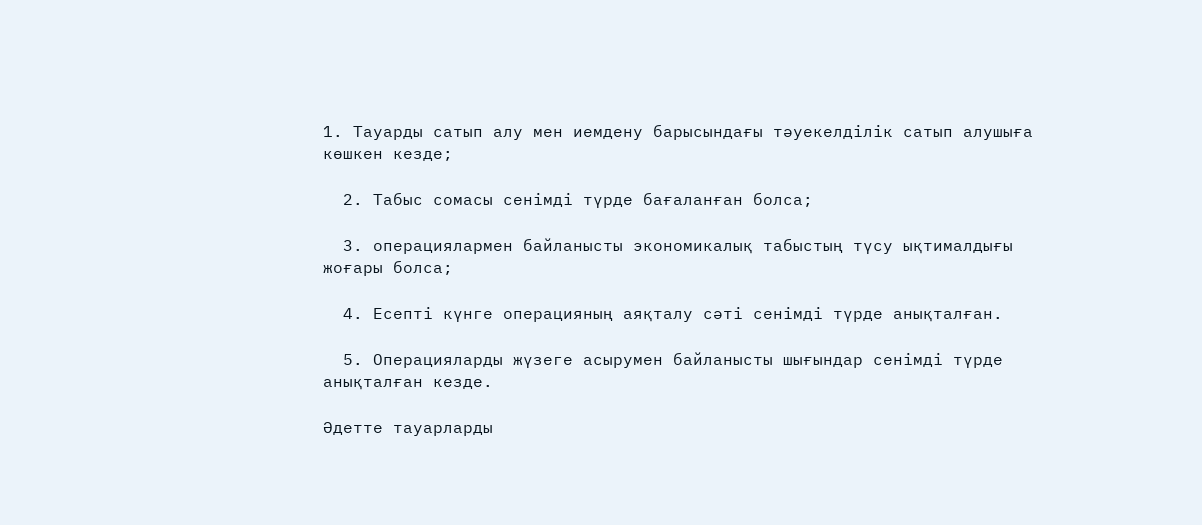1. Тауарды сатып алу мен иемдену барысындағы тәуекелділік сатып алушыға көшкен кезде;

  2. Табыс сомасы сенімді түрде бағаланған болса;

  3. операциялармен байланысты экономикалық табыстың түсу ықтималдығы жоғары болса;

  4. Есепті күнге операцияның аяқталу сәті сенімді түрде анықталған.

  5. Операцияларды жүзеге асырумен байланысты шығындар сенімді түрде анықталған кезде.

Әдетте тауарларды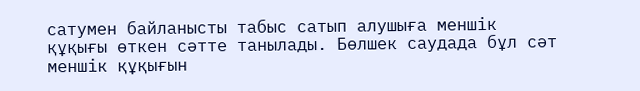сатумен байланысты табыс сатып алушыға меншік құқығы өткен сәтте танылады. Бөлшек саудада бұл сәт меншік құқығын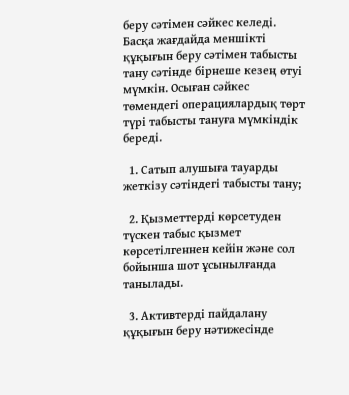беру сәтімен сәйкес келеді. Басқа жағдайда меншікті құқығын беру сәтімен табысты тану сәтінде бірнеше кезең өтуі мүмкін. Осыған сәйкес төмендегі операциялардық төрт түрі табысты тануға мүмкіндік береді.

  1. Сатып алушыға тауарды жеткізу сәтіндегі табысты тану;

  2. Қызметтерді көрсетуден түскен табыс қызмет көрсетілгеннен кейін және сол бойынша шот ұсынылғанда танылады.

  3. Активтерді пайдалану құқығын беру нәтижесінде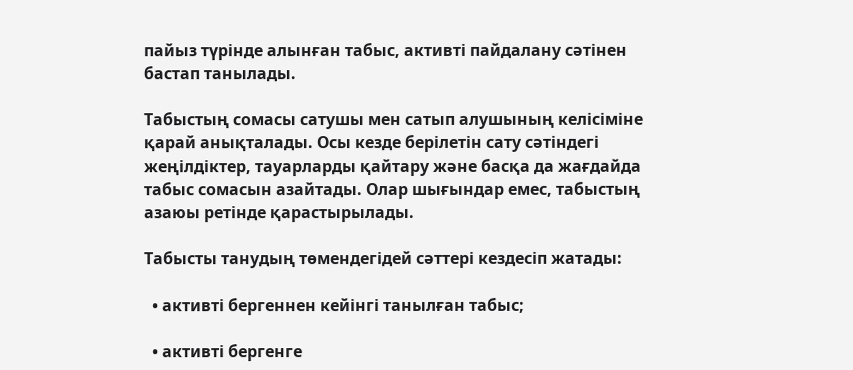пайыз түрінде алынған табыс, активті пайдалану сәтінен бастап танылады.

Табыстың сомасы сатушы мен сатып алушының келісіміне қарай анықталады. Осы кезде берілетін сату сәтіндегі жеңілдіктер, тауарларды қайтару және басқа да жағдайда табыс сомасын азайтады. Олар шығындар емес, табыстың азаюы ретінде қарастырылады.

Табысты танудың төмендегідей сәттері кездесіп жатады:

  • активті бергеннен кейінгі танылған табыс;

  • активті бергенге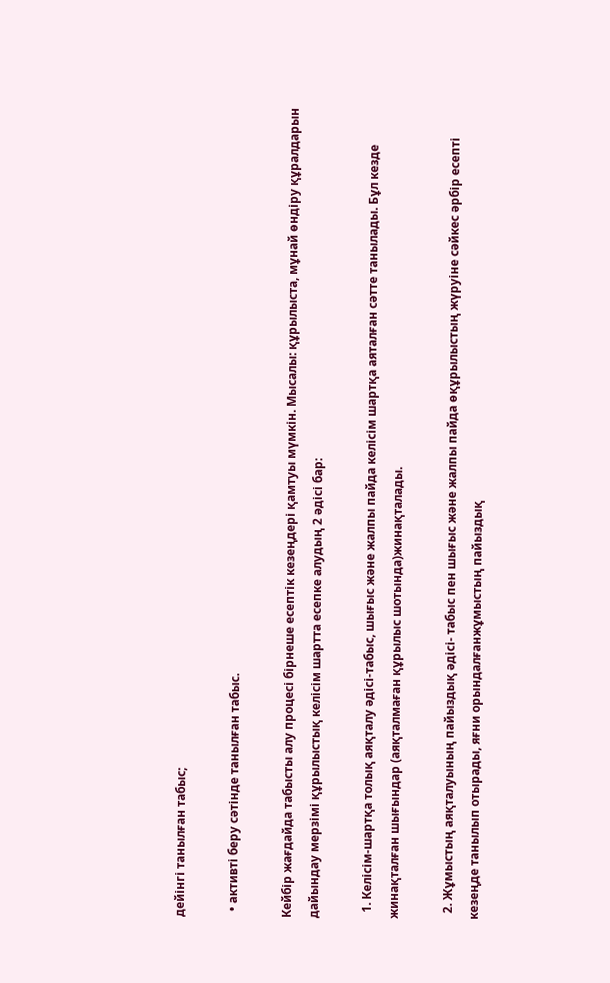дейінгі танылған табыс;

  • активті беру сәтінде танылған табыс.

Кейбір жағдайда табысты алу процесі бірнеше есептік кезеңдері қамтуы мүмкін. Мысалы: құрылыста, мұнай өндіру құралдарын дайындау мерзімі құрылыстық келісім шартта есепке алудың 2 әдісі бар:

  1. Келісім-шартқа толық аяқталу әдісі-табыс, шығыс және жалпы пайда келісім шартқа аяталған сәтте танылады. Бұл кезде жинақталған шығындар (аяқталмаған құрылыс шотында)жинақталады.

  2. Жұмыстың аяқталуының пайыздық әдісі- табыс пен шығыс және жалпы пайда өқұрылыстың жүруіне сәйкес әрбір есепті кезеңде танылып отырады, яғни орындалғанжұмыстың пайыздық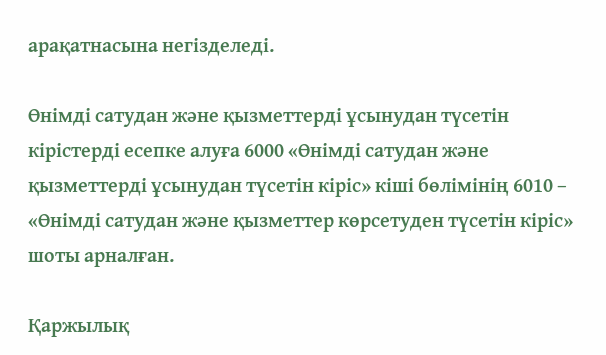арақатнасына негізделеді.

Өнімді сатудан және қызметтерді ұсынудан түсетін кірістерді есепке алуға 6000 «Өнімді сатудан және қызметтерді ұсынудан түсетін кіріс» кіші бөлімінің 6010 – «Өнімді сатудан және қызметтер көрсетуден түсетін кіріс» шоты арналған.

Қаржылық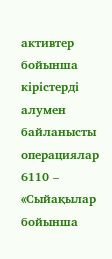активтер бойынша кірістерді алумен байланысты операциялар 6110 – «Сыйақылар бойынша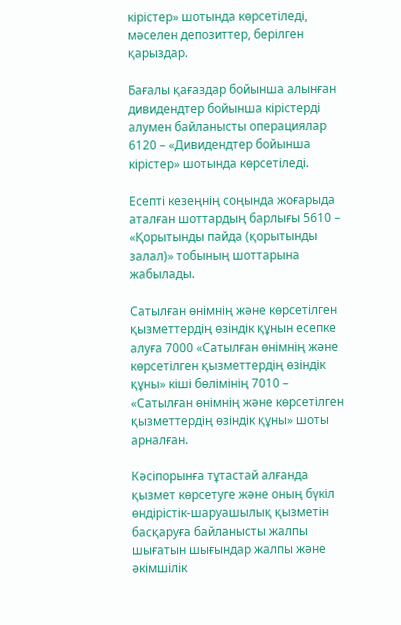кірістер» шотында көрсетіледі, мәселен депозиттер, берілген қарыздар.

Бағалы қағаздар бойынша алынған дивидендтер бойынша кірістерді алумен байланысты операциялар 6120 – «Дивидендтер бойынша кірістер» шотында көрсетіледі.

Есепті кезеңнің соңында жоғарыда аталған шоттардың барлығы 5610 – «Қорытынды пайда (қорытынды залал)» тобының шоттарына жабылады.

Сатылған өнімнің және көрсетілген қызметтердің өзіндік құнын есепке алуға 7000 «Сатылған өнімнің және көрсетілген қызметтердің өзіндік құны» кіші бөлімінің 7010 – «Сатылған өнімнің және көрсетілген қызметтердің өзіндік құны» шоты арналған.

Кәсіпорынға тұтастай алғанда қызмет көрсетуге және оның бүкіл өндірістік-шаруашылық қызметін басқаруға байланысты жалпы шығатын шығындар жалпы және әкімшілік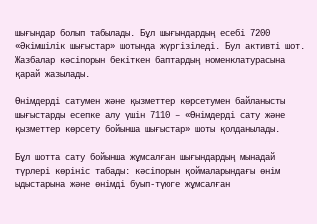шығындар болып табылады. Бұл шығындардың есебі 7200 «Әкімшілік шығыстар» шотында жүргізіледі. Бул активті шот. Жазбалар кәсіпорын бекіткен баптардың номенклатурасына қарай жазылады.

Өнімдерді сатумен және қызметтер көрсетумен байланысты шығыстарды есепке алу үшін 7110 – «Өнімдерді сату және қызметтер көрсету бойынша шығыстар» шоты қолданылады.

Бұл шотта сату бойынша жұмсалған шығындардың мынадай түрлері көрініс табады: кәсіпорын қоймаларындағы өнім ыдыстарына және өнімді буып-түюге жұмсалған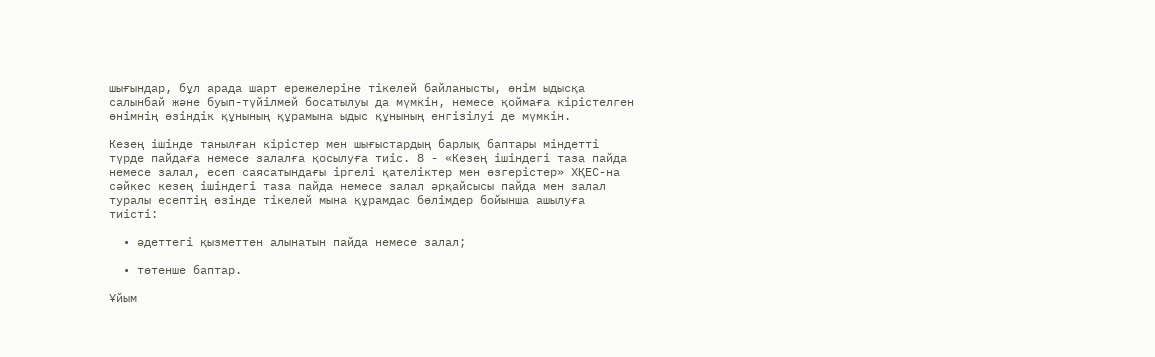шығындар, бұл арада шарт ережелеріне тікелей байланысты, өнім ыдысқа салынбай және буып-түйілмей босатылуы да мүмкін, немесе қоймаға кірістелген өнімнің өзіндік құнының құрамына ыдыс құнының енгізілуі де мүмкін.

Кезең ішінде танылған кірістер мен шығыстардың барлық баптары міндетті түрде пайдаға немесе залалға қосылуға тиiс. 8 - «Кезең ішіндегі таза пайда немесе залал, есеп саясатындағы іргелі қателіктер мен өзгерістер» ХҚЕС-на сәйкес кезең ішіндегі таза пайда немесе залал әрқайсысы пайда мен залал туралы есептің өзінде тікелей мына құрамдас бөлімдер бойынша ашылуға тиісті:

  • әдеттегі қызметтен алынатын пайда немесе залал;

  • төтенше баптар.

Ұйым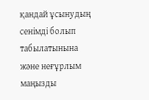қандай ұсынудың сенімді болып табылатынына және неғұрлым маңызды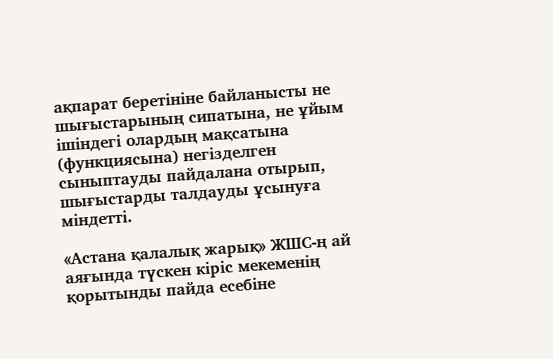ақпарат беретініне байланысты не шығыстарының сипатына, не ұйым ішіндегі олардың мақсатына (функциясына) негізделген сыныптауды пайдалана отырып, шығыстарды талдауды ұсынуға міндетті.

«Астана қалалық жарық» ЖШС-ң ай аяғында түскен кіріс мекеменің қорытынды пайда есебіне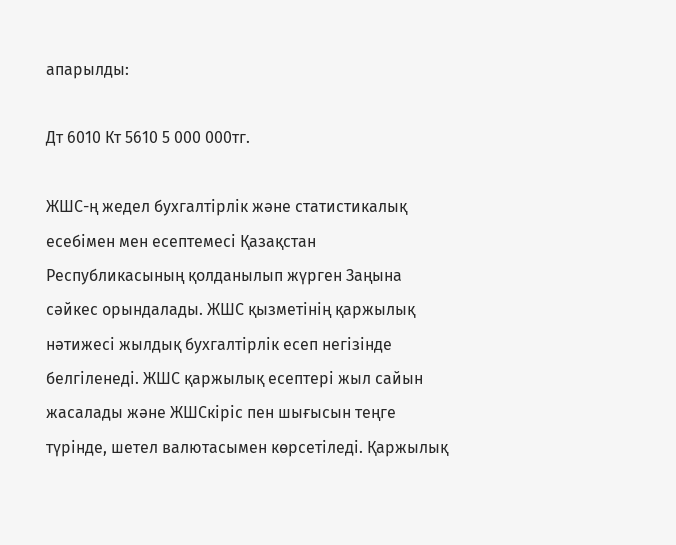апарылды:

Дт 6010 Кт 5610 5 000 000тг.

ЖШС-ң жедел бухгалтірлік және статистикалық есебімен мен есептемесі Қазақстан Республикасының қолданылып жүрген Заңына сәйкес орындалады. ЖШС қызметінің қаржылық нәтижесі жылдық бухгалтірлік есеп негізінде белгіленеді. ЖШС қаржылық есептері жыл сайын жасалады және ЖШСкіріс пен шығысын теңге түрінде, шетел валютасымен көрсетіледі. Қаржылық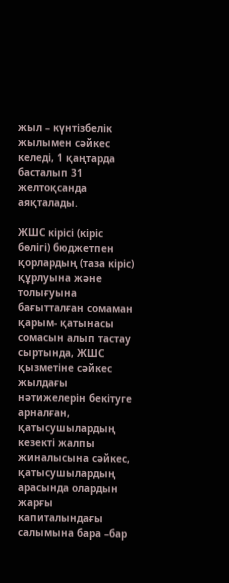жыл – күнтізбелік жылымен сәйкес келеді, 1 қаңтарда басталып 31 желтоқсанда аяқталады.

ЖШС кірісі (кіріс бөлігі) бюджетпен қорлардың (таза кіріс) құрлуына және толығуына бағытталған сомаман қарым- қатынасы сомасын алып тастау сыртында, ЖШС қызметіне сәйкес жылдағы нәтижелерін бекітуге арналған, қатысушылардың кезекті жалпы жиналысына сәйкес, қатысушылардың арасында олардын жарғы капиталындағы салымына бара –бар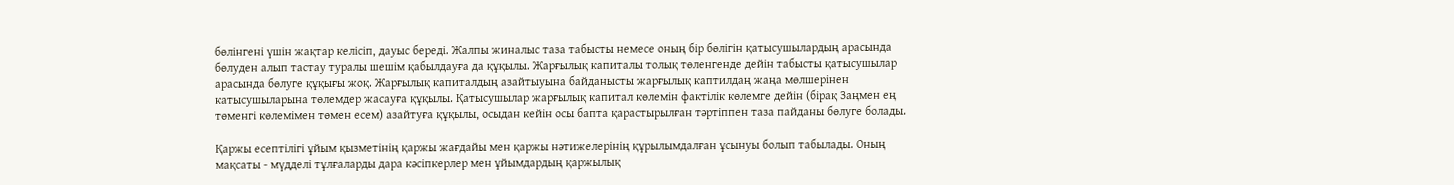бөлінгені үшін жақтар келісіп, дауыс береді. Жалпы жиналыс таза табысты немесе оның бір бөлігін қатысушылардың арасында бөлуден алып тастау туралы шешім қабылдауға да құқылы. Жарғылық капиталы толық төленгенде дейін табысты қатысушылар арасында бөлуге құқығы жоқ. Жарғылық капиталдың азайтыуына байданысты жарғылық каптилдаң жаңа мөлшерінен катысушыларына төлемдер жасауға құқылы. Қатысушылар жарғылық капитал көлемін фактілік көлемге дейін (бірақ Заңмен ең төменгі көлемімен төмен есем) азайтуға құқылы, осыдан кейін осы бапта қарастырылған тәртіппен таза пайданы бөлуге болады.

Қаржы есептiлiгi ұйым қызметінің қаржы жағдайы мен қаржы нәтижелерінің құрылымдалған ұсынуы болып табылады. Оның мақсаты - мүдделі тұлғаларды дара кәсіпкерлер мен ұйымдардың қаржылық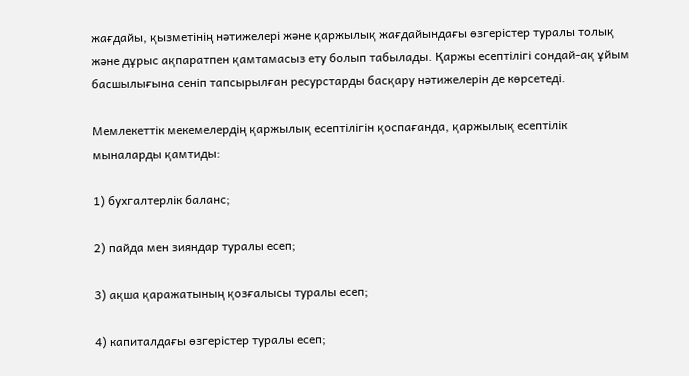жағдайы, қызметінің нәтижелері және қаржылық жағдайындағы өзгерістер туралы толық және дұрыс ақпаратпен қамтамасыз ету болып табылады. Қаржы есептiлiгi сондай-ақ ұйым басшылығына сенiп тапсырылған ресурстарды басқару нәтижелерiн де көрсетедi.

Мемлекеттік мекемелердің қаржылық есептілігін қоспағанда, қаржылық есептілік мыналарды қамтиды:

1) бухгалтерлік баланс;

2) пайда мен зияндар туралы есеп;

3) ақша қаражатының қозғалысы туралы есеп;

4) капиталдағы өзгерістер туралы есеп;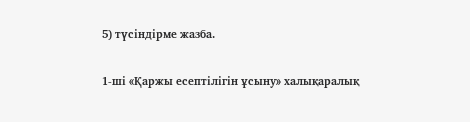5) түсіндірме жазба.

1-ші «Қаржы есептiлiгiн ұсыну» халықаралық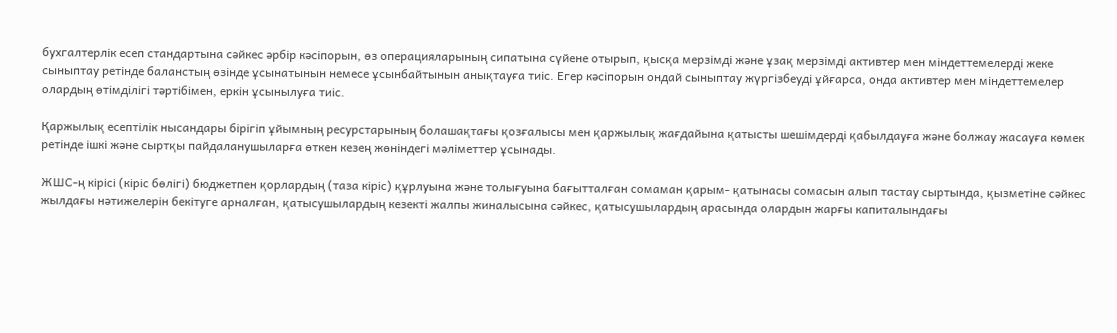бухгалтерлік есеп стандартына сәйкес әрбiр кәсiпорын, өз операцияларының сипатына сүйене отырып, қысқа мерзiмдi және ұзақ мерзiмдi активтер мен мiндеттемелердi жеке сыныптау ретiнде баланстың өзiнде ұсынатынын немесе ұсынбайтынын анықтауға тиiс. Егер кәсiпорын ондай сыныптау жүргiзбеудi ұйғарса, онда активтер мен мiндеттемелер олардың өтімділігі тәртiбiмен, еркiн ұсынылуға тиiс.

Қаржылық есептілік нысандары бірігіп ұйымның ресурстарының болашақтағы қозғалысы мен қаржылық жағдайына қатысты шешімдерді қабылдауға және болжау жасауға көмек ретінде ішкі және сыртқы пайдаланушыларға өткен кезең жөніндегі мәліметтер ұсынады.

ЖШС-ң кірісі (кіріс бөлігі) бюджетпен қорлардың (таза кіріс) құрлуына және толығуына бағытталған сомаман қарым- қатынасы сомасын алып тастау сыртында, қызметіне сәйкес жылдағы нәтижелерін бекітуге арналған, қатысушылардың кезекті жалпы жиналысына сәйкес, қатысушылардың арасында олардын жарғы капиталындағы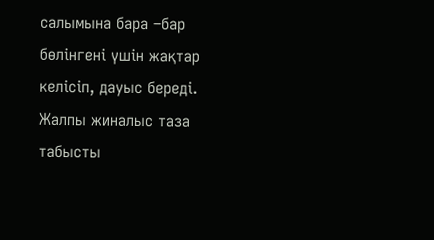салымына бара –бар бөлінгені үшін жақтар келісіп, дауыс береді. Жалпы жиналыс таза табысты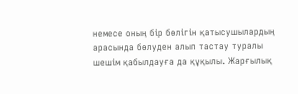немесе оның бір бөлігін қатысушылардың арасында бөлуден алып тастау туралы шешім қабылдауға да құқылы. Жарғылық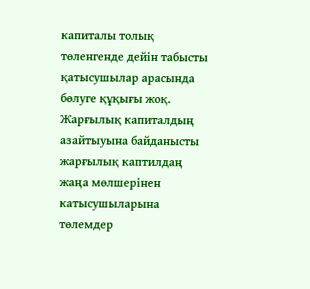капиталы толық төленгенде дейін табысты қатысушылар арасында бөлуге құқығы жоқ. Жарғылық капиталдың азайтыуына байданысты жарғылық каптилдаң жаңа мөлшерінен катысушыларына төлемдер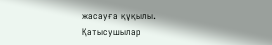жасауға құқылы. Қатысушылар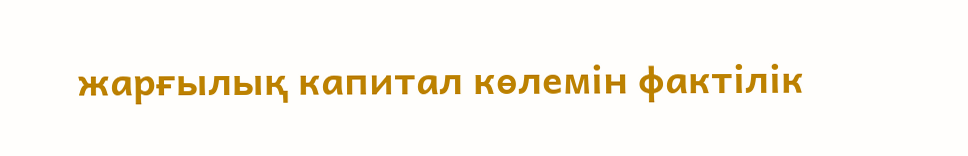жарғылық капитал көлемін фактілік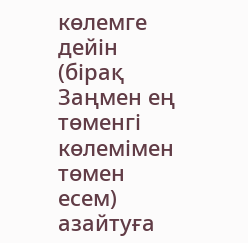көлемге дейін (бірақ Заңмен ең төменгі көлемімен төмен есем) азайтуға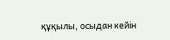құқылы, осыдан кейін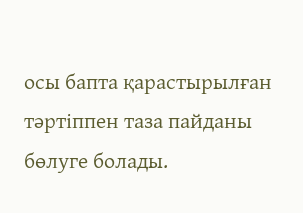осы бапта қарастырылған тәртіппен таза пайданы бөлуге болады.